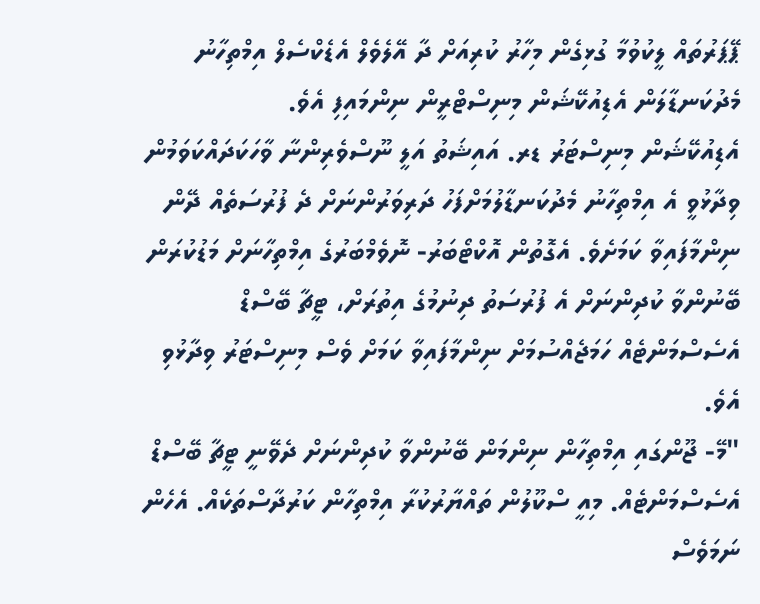ޕޭޕަރުތައް ލީކުވުމާ ގުޅިގެން މިހާރު ކުރިއަށް ދާ އޭލެވެލް އެޑެކްސެލް އިމްތިހާނު މެދުކަނޑާލަން އެޑިއުކޭޝަން މިނިސްޓްރީން ނިންމައިފި އެވެ.
އެޑިއުކޭޝަން މިނިސްޓަރު ޑރ. އައިޝަތު އަލީ ނޫސްވެރިންނާ ވާހަކަދައްކަވަމުން ވިދާޅުވީ އެ އިމްތިހާނު މެދުކަނޑާލުމަށްފަހު ދަރިވަރުންނަށް ދެ ފުރުސަތެއް ދޭން ނިންމާފައިވާ ކަމަށެވެ. އެގޮތުން އޮކްޓޯބަރު- ނޮވެމްބަރުގެ އިމްތިހާނަށް މަޑުކުރަން ބޭނުންވާ ކުދިންނަށް އެ ފުރުސަތު ދިނުމުގެ އިތުރަށް، ޓީޗާ ބޭސްޑް އެސެސްމަންޓެއް ހަމަޖެއްސުމަށް ނިންމާފައިވާ ކަމަށް ވެސް މިނިސްޓަރު ވިދާޅުވި އެވެ.
"މޭ- ޖޫންގައި އިމްތިހާން ނިންމަން ބޭނުންވާ ކުދިންނަށް ދެވޭނީ ޓީޗާ ބޭސްޑް އެސެސްމަންޓެއް. މިއީ ސްކޫލުން ތައްޔާރުކުރާ އިމްތިހާން ކަރުދާސްތަކެއް. އެހެން ނަމަވެސް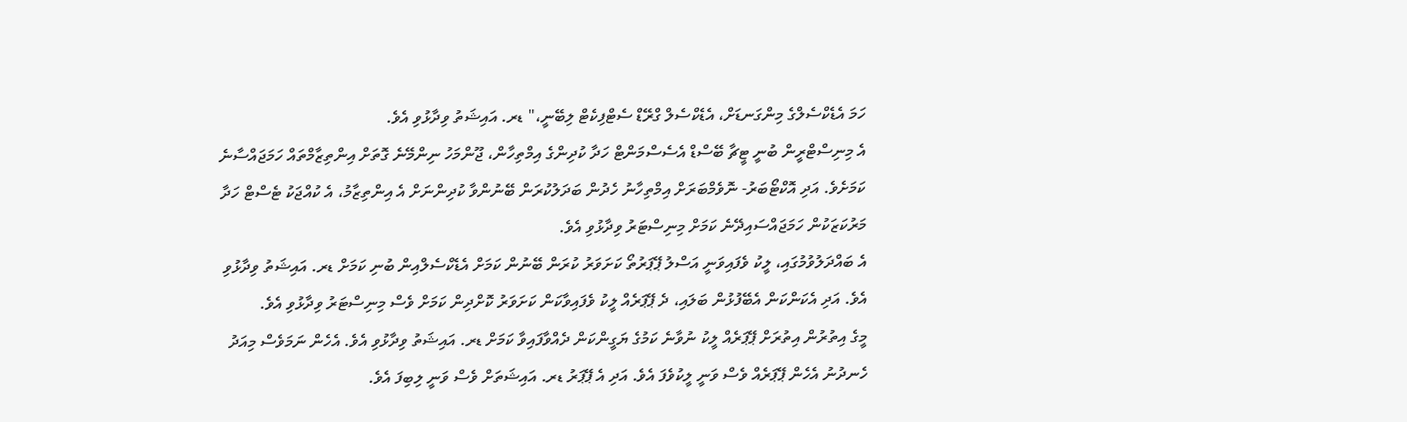ހަމަ އެޑެކްސެލްގެ މިންގަނޑަށް، އެޑެކްސެލް ގްރޭޑް ސެޓްފިކެޓް ލިބޭނީ،" ޑރ. އައިޝަތު ވިދާޅުވި އެވެ.
އެ މިނިސްޓްރީން ބުނީ ޓީޗާ ބޭސްޑް އެސެސްމަންޓް ހަދާ ކުދިންގެ އިމްތިހާން، ޖޫންމަހު ނިންމޭނެ ގޮތަށް އިންތިޒާމްތައް ހަމަޖައްސާނެ ކަމަށެވެ. އަދި އޮކްޓޯބަރު- ނޮވެމްބަރަށް އިމްތިހާނު ހެދުން ބަދަލުކުރަން ބޭނުންވާ ކުދިންނަށް އެ އިންތިޒާމު، އެ ކުއްޖަކު ޓެސްޓް ހަދާ މަރުކަޒަކުން ހަމަޖައްސައިދޭނެ ކަމަށް މިނިސްޓަރު ވިދާޅުވި އެވެ.
އެ ބައްދަލުވުމުގައި، ލީކު ވެފައިވަނީ އަސްލު ޕޭޕަރުތޯ ކަށަވަރު ކުރަން ބޭނުން ކަމަށް އެޑެކްސެލްއިން ބުނި ކަމަށް ޑރ. އައިޝަތު ވިދާޅުވި އެވެ. އަދި އެކަންކަން އެބޭފުޅުން ބަލައި، ދެ ޕޭޕަރެއް ލީކު ވެފައިވާކަން ކަށަވަރު ކޮށްދިން ކަމަށް ވެސް މިނިސްޓަރު ވިދާޅުވި އެވެ.
މީގެ އިތުރުން އިތުރަށް ޕޭޕަރެއް ލީކު ނުވާނެ ކަމުގެ ޔަގީންކަން ދެއްވާފައިވާ ކަމަށް ޑރ. އައިޝަތު ވިދާޅުވި އެވެ. އެހެން ނަމަވެސް މިއަދު ހެނދުނު އެހެން ޕޭޕަރެއް ވެސް ވަނީ ލީކުވެފަ އެވެ. އަދި އެ ޕޭޕަރު ޑރ. އައިޝަތަށް ވެސް ވަނީ ލިބިފަ އެވެ.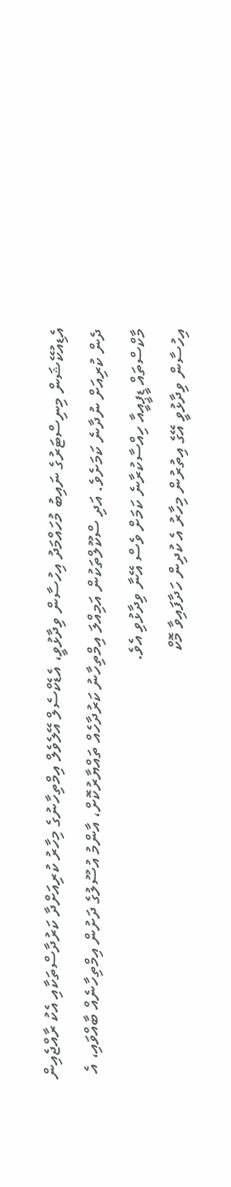އެޑިއުކޭޝަން މިނިސްޓަރުގެ ނައިބު މުހައްމަދު އިހުސާން ވިދާޅުވީ، އެޑެކްސެލް އޭލެވެލް އިމްތިހާނުގެ މިހާރު ކުރިއަށްދާ ކަރުދާސްތަކާއި އެކު ރާއްޖެއިން ދެން ކުރިއަށް ނުދާނެ ކަމަށެވެ. އަދި ސްކޫލްތަކުން އަމިއްލަ އިމްތިހާނު ކަރުދާހެއް ތައްޔާރުކޮށް، އާންމު އުސޫލުގެ ދަށުން އިމްތިހާނެއް ބާއްވައި، އެ މާކްސްތައް ޑީޕީއީއާ ހިއްސާކުރާނެ ކަމަށް ވެސް އޭނާ ވިދާޅުވި އެވެ.
އިހުސާން ވިދާޅުވީ އޭގެ އިތުރުން މިހާރު އެ ކުދިން ހަދާފައިވާ މޮކް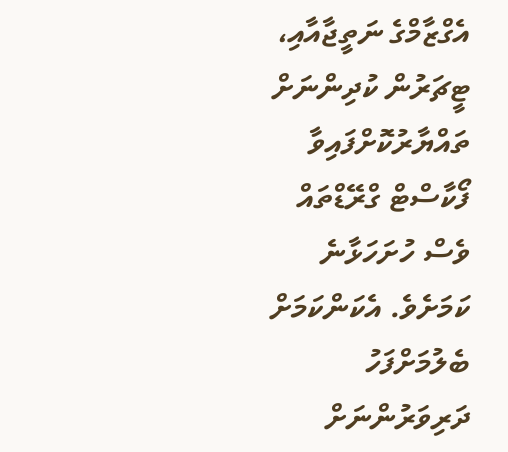އެގްޒާމްގެ ނަތީޖާއާއި، ޓީޗަރުން ކުދިންނަށް ތައްޔާރުކޮށްފައިވާ ފޯކާސްޓް ގްރޭޑްތައް ވެސް ހުށަހަޅާނެ ކަމަށެވެ. އެކަންކަމަށް ބެލުމަށްފަހު ދަރިވަރުންނަށް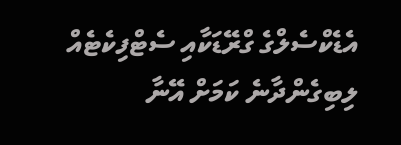އެޑެކްސެލްގެ ގްރޭޑަކާއި ސެޓްފިކެޓެއް ލިބިގެންދާނެ ކަމަށް އޭނާ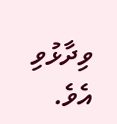ވިދާޅުވި އެވެ.